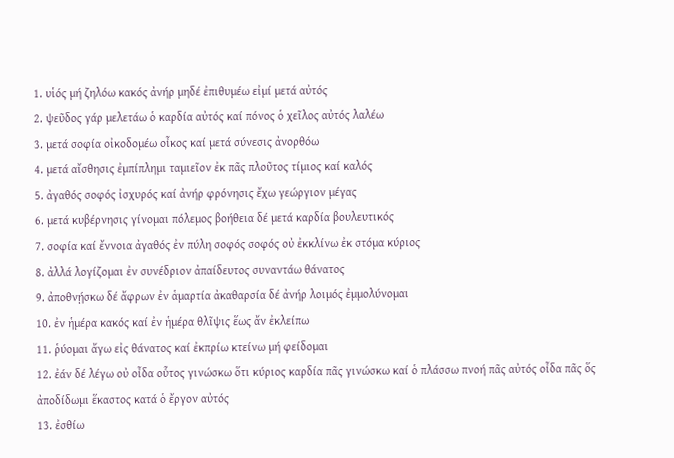1. υἱός μή ζηλόω κακός ἀνήρ μηδέ ἐπιθυμέω εἰμί μετά αὐτός
2. ψεῦδος γάρ μελετάω ὁ καρδία αὐτός καί πόνος ὁ χεῖλος αὐτός λαλέω
3. μετά σοφία οἰκοδομέω οἶκος καί μετά σύνεσις ἀνορθόω
4. μετά αἴσθησις ἐμπίπλημι ταμιεῖον ἐκ πᾶς πλοῦτος τίμιος καί καλός
5. ἀγαθός σοφός ἰσχυρός καί ἀνήρ φρόνησις ἔχω γεώργιον μέγας
6. μετά κυβέρνησις γίνομαι πόλεμος βοήθεια δέ μετά καρδία βουλευτικός
7. σοφία καί ἔννοια ἀγαθός ἐν πύλη σοφός σοφός οὐ ἐκκλίνω ἐκ στόμα κύριος
8. ἀλλά λογίζομαι ἐν συνέδριον ἀπαίδευτος συναντάω θάνατος
9. ἀποθνῄσκω δέ ἄφρων ἐν ἁμαρτία ἀκαθαρσία δέ ἀνήρ λοιμός ἐμμολύνομαι
10. ἐν ἡμέρα κακός καί ἐν ἡμέρα θλῖψις ἕως ἄν ἐκλείπω
11. ῥύομαι ἄγω εἰς θάνατος καί ἐκπρίω κτείνω μή φείδομαι
12. ἐάν δέ λέγω οὐ οἶδα οὗτος γινώσκω ὅτι κύριος καρδία πᾶς γινώσκω καί ὁ πλάσσω πνοή πᾶς αὐτός οἶδα πᾶς ὅς ἀποδίδωμι ἕκαστος κατά ὁ ἔργον αὐτός
13. ἐσθίω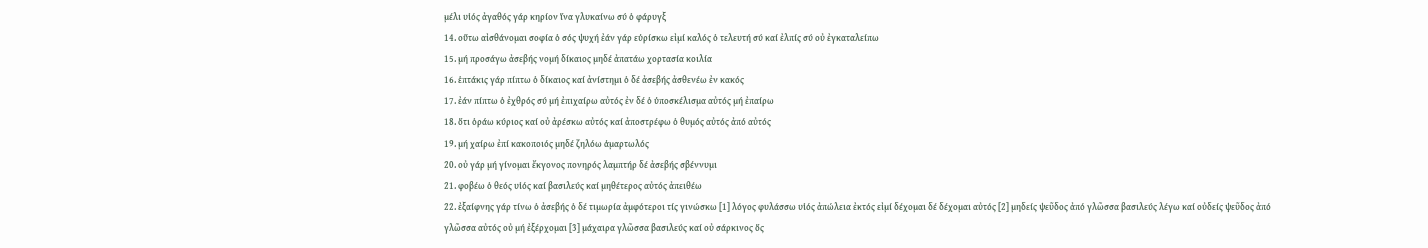μέλι υἱός ἀγαθός γάρ κηρίον ἵνα γλυκαίνω σύ ὁ φάρυγξ
14. οὕτω αἰσθάνομαι σοφία ὁ σός ψυχή ἐάν γάρ εὑρίσκω εἰμί καλός ὁ τελευτή σύ καί ἐλπίς σύ οὐ ἐγκαταλείπω
15. μή προσάγω ἀσεβής νομή δίκαιος μηδέ ἀπατάω χορτασία κοιλία
16. ἑπτάκις γάρ πίπτω ὁ δίκαιος καί ἀνίστημι ὁ δέ ἀσεβής ἀσθενέω ἐν κακός
17. ἐάν πίπτω ὁ ἐχθρός σύ μή ἐπιχαίρω αὐτός ἐν δέ ὁ ὑποσκέλισμα αὐτός μή ἐπαίρω
18. ὅτι ὁράω κύριος καί οὐ ἀρέσκω αὐτός καί ἀποστρέφω ὁ θυμός αὐτός ἀπό αὐτός
19. μή χαίρω ἐπί κακοποιός μηδέ ζηλόω ἁμαρτωλός
20. οὐ γάρ μή γίνομαι ἔκγονος πονηρός λαμπτήρ δέ ἀσεβής σβέννυμι
21. φοβέω ὁ θεός υἱός καί βασιλεύς καί μηθέτερος αὐτός ἀπειθέω
22. ἐξαίφνης γάρ τίνω ὁ ἀσεβής ὁ δέ τιμωρία ἀμφότεροι τίς γινώσκω [1] λόγος φυλάσσω υἱός ἀπώλεια ἐκτός εἰμί δέχομαι δέ δέχομαι αὐτός [2] μηδείς ψεῦδος ἀπό γλῶσσα βασιλεύς λέγω καί οὐδείς ψεῦδος ἀπό γλῶσσα αὐτός οὐ μή ἐξέρχομαι [3] μάχαιρα γλῶσσα βασιλεύς καί οὐ σάρκινος ὅς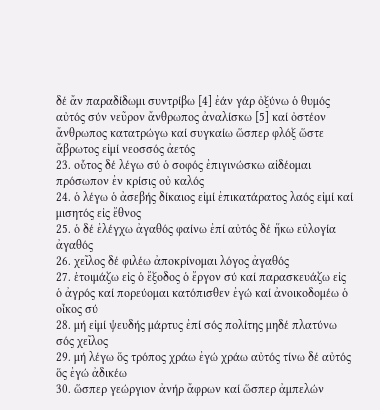δέ ἄν παραδίδωμι συντρίβω [4] ἐάν γάρ ὀξύνω ὁ θυμός αὐτός σύν νεῦρον ἄνθρωπος ἀναλίσκω [5] καί ὀστέον ἄνθρωπος κατατρώγω καί συγκαίω ὥσπερ φλόξ ὥστε ἄβρωτος εἰμί νεοσσός ἀετός
23. οὗτος δέ λέγω σύ ὁ σοφός ἐπιγινώσκω αἰδέομαι πρόσωπον ἐν κρίσις οὐ καλός
24. ὁ λέγω ὁ ἀσεβής δίκαιος εἰμί ἐπικατάρατος λαός εἰμί καί μισητός εἰς ἔθνος
25. ὁ δέ ἐλέγχω ἀγαθός φαίνω ἐπί αὐτός δέ ἥκω εὐλογία ἀγαθός
26. χεῖλος δέ φιλέω ἀποκρίνομαι λόγος ἀγαθός
27. ἑτοιμάζω εἰς ὁ ἔξοδος ὁ ἔργον σύ καί παρασκευάζω εἰς ὁ ἀγρός καί πορεύομαι κατόπισθεν ἐγώ καί ἀνοικοδομέω ὁ οἶκος σύ
28. μή εἰμί ψευδής μάρτυς ἐπί σός πολίτης μηδέ πλατύνω σός χεῖλος
29. μή λέγω ὅς τρόπος χράω ἐγώ χράω αὐτός τίνω δέ αὐτός ὅς ἐγώ ἀδικέω
30. ὥσπερ γεώργιον ἀνήρ ἄφρων καί ὥσπερ ἀμπελών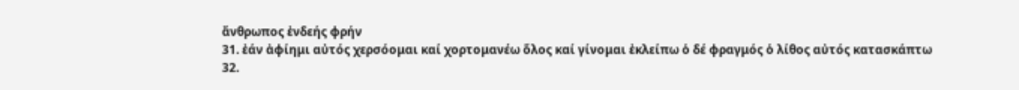ἄνθρωπος ἐνδεής φρήν
31. ἐάν ἀφίημι αὐτός χερσόομαι καί χορτομανέω ὅλος καί γίνομαι ἐκλείπω ὁ δέ φραγμός ὁ λίθος αὐτός κατασκάπτω
32.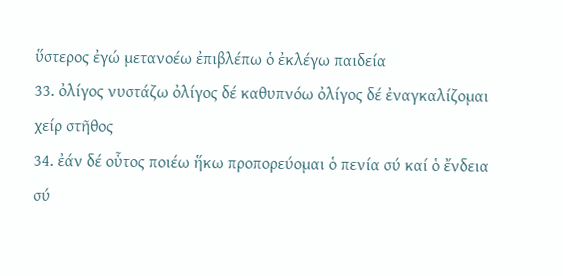ὕστερος ἐγώ μετανοέω ἐπιβλέπω ὁ ἐκλέγω παιδεία
33. ὀλίγος νυστάζω ὀλίγος δέ καθυπνόω ὀλίγος δέ ἐναγκαλίζομαι χείρ στῆθος
34. ἐάν δέ οὗτος ποιέω ἥκω προπορεύομαι ὁ πενία σύ καί ὁ ἔνδεια σύ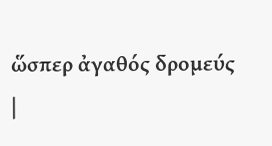ὥσπερ ἀγαθός δρομεύς
|